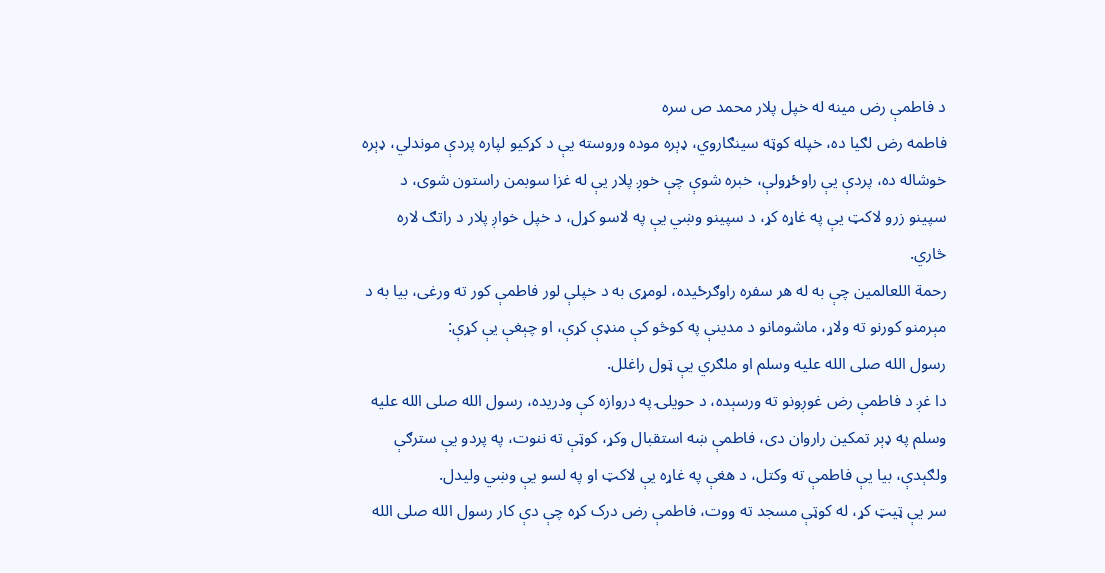د فاطمې رض مينه له خپل پلار محمد ص سره
فاطمه رض لګیا ده، خپله کوټه سینګاروي، ډېره موده وروسته یې د کړکیو لپاره پردې موندلي، ډېره خوشاله ده، پردې یې راوځړولې، خبره شوې چې خوږ پلار یې له غزا سوبمن راستون شوی، د سپینو زرو لاکټ یې په غاړه کړ، د سپینو وښي یې په لاسو کړل، د خپل خواږ پلار د راتګ لاره څاري.
رحمة اللعالمين چې به له هر سفره راوګرځیده، لومړی به د خپلې لور فاطمې کور ته ورغی، بیا به د مېرمنو کورنو ته ولاړ، ماشومانو د مدینې په کوڅو کې منډې کړې، او چېغې یې کړې:
رسول الله صلی الله علیه وسلم او ملګري یې ټول راغلل.
دا غږ د فاطمې رض غوږونو ته ورسېده، د حویلۍ په دروازه کې ودریده، رسول الله صلی الله علیه وسلم په ډېر تمکین راروان دی، فاطمې ښه استقبال وکړ، کوټې ته ننوت، په پردو یې سترګې ولګېدې، بیا یې فاطمې ته وکتل، د هغې په غاړه یې لاکټ او په لسو یې وښي ولیدل.
سر یې ټیټ کړ، له کوټې مسجد ته ووت، فاطمې رض درک کړه چې دې کار رسول الله صلی الله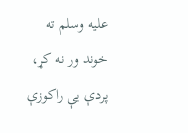علیه وسلم ته خوند ور نه کړ، پردې یې راکوزې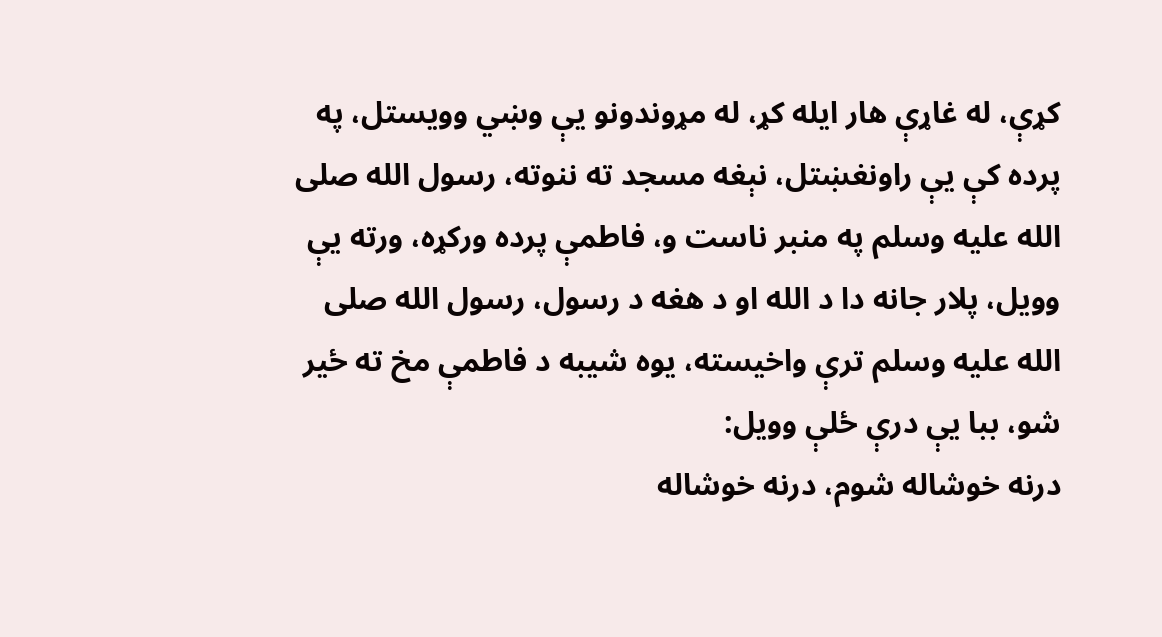کړې، له غاړې هار ایله کړ، له مړوندونو یې وښي وویستل، په پرده کې یې راونغښتل، نېغه مسجد ته ننوته، رسول الله صلی الله علیه وسلم په منبر ناست و، فاطمې پرده ورکړه، ورته یې وویل، پلار جانه دا د الله او د هغه د رسول، رسول الله صلی الله علیه وسلم ترې واخیسته، یوه شیبه د فاطمې مخ ته ځیر شو، ببا یې درې ځلې وویل:
درنه خوشاله شوم، درنه خوشاله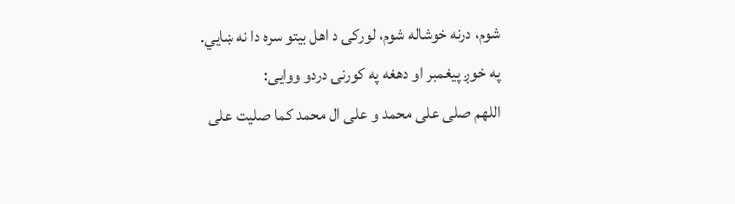شوم، درنه خوشاله شوم، لورکۍ د اهل بیتو سره دا نه ښایي.
په خوږ پیغمبر او دهغه په کورنۍ دردو ووایی:
اللهم صلی علی محمد و علی ال محمد کما صلیت علی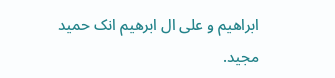ابراهیم و علی ال ابرهیم انک حمید مجید.